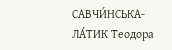САВЧИ́НСЬКА-ЛА́ТИК Теодора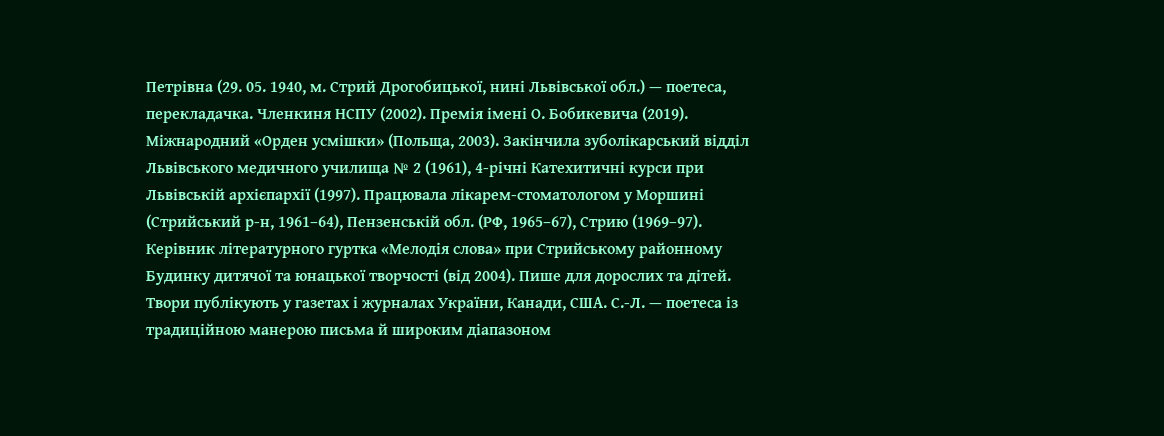Петрівна (29. 05. 1940, м. Стрий Дрогобицької, нині Львівської обл.) — поетеса, перекладачка. Членкиня НСПУ (2002). Премія імені О. Бобикевича (2019). Міжнародний «Орден усмішки» (Польща, 2003). Закінчила зуболікарський відділ Львівського медичного училища № 2 (1961), 4-річні Катехитичні курси при Львівській архієпархії (1997). Працювала лікарем-стоматологом у Моршині (Стрийський р-н, 1961–64), Пензенській обл. (РФ, 1965–67), Стрию (1969–97). Керівник літературного гуртка «Мелодія слова» при Стрийському районному Будинку дитячої та юнацької творчості (від 2004). Пише для дорослих та дітей. Твори публікують у газетах і журналах України, Канади, США. С.-Л. — поетеса із традиційною манерою письма й широким діапазоном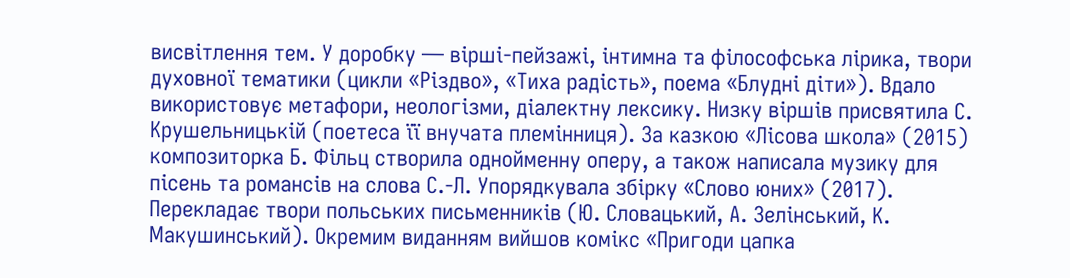висвітлення тем. У доробку — вірші-пейзажі, інтимна та філософська лірика, твори духовної тематики (цикли «Різдво», «Тиха радість», поема «Блудні діти»). Вдало використовує метафори, неологізми, діалектну лексику. Низку віршів присвятила С. Крушельницькій (поетеса її внучата племінниця). За казкою «Лісова школа» (2015) композиторка Б. Фільц створила однойменну оперу, а також написала музику для пісень та романсів на слова С.-Л. Упорядкувала збірку «Слово юних» (2017). Перекладає твори польських письменників (Ю. Словацький, А. Зелінський, К. Макушинський). Окремим виданням вийшов комікс «Пригоди цапка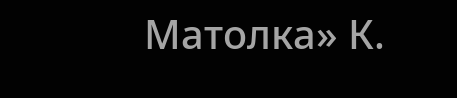Матолка» К.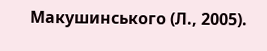Макушинського (Л., 2005).